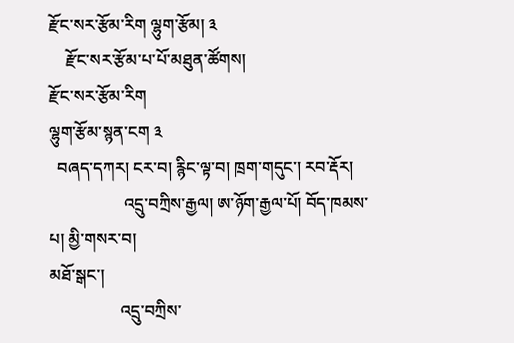རྫོང་སར་རྩོམ་རིག ལྷུག་རྩོམ། ༣
    རྫོང་སར་རྩོམ་པ་པོ་མཐུན་ཚོགས།
རྫོང་སར་རྩོམ་རིག
ལྷུག་རྩོམ་སྙན་ངག ༣
  བཞད་དཀར། ངར་བ། རྙིང་ལྟ་བ། ཁྲག་གདུང་། རབ་རྡོར།
                  འདྲུ་བཀྲིས་རྒྱལ། ཨ་ཉོག་རྒྱལ་པོ། བོད་ཁམས་པ། མྱི་གསར་བ།
མཐོ་སྒང་།
                 འདྲུ་བཀྲིས་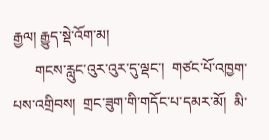རྒྱལ། རྒྱུད་སྡེ་འོག་མ།
      གངས་རླུང་འུར་འུར་དུ་ལྡང་།  གཙང་པོ་འཁྱག་པས་འགྲིབས།  གྲང་ཟུག་གི་གདོང་པ་དམར་མོ།  མི་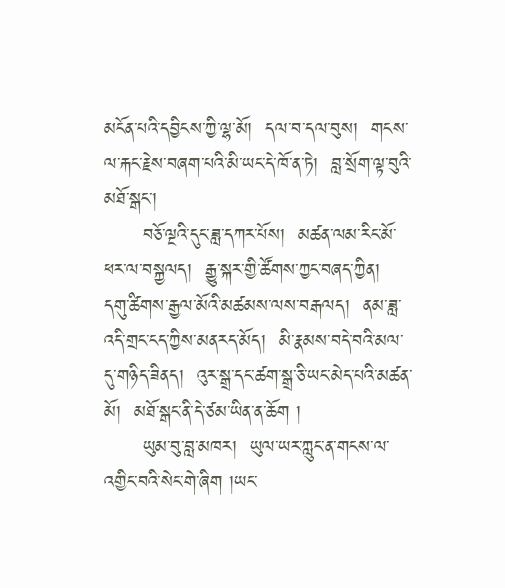མངོན་པའི་དབྱིངས་ཀྱི་ལྷ་མོ།  དལ་བ་དལ་བུས།  གངས་ལ་རྐང་རྗེས་བཞག་པའི་མི་ཡང་དེ་ཁོ་ན་ཏེ།  བླ་སྲོག་ལྟ་བུའི་མཐོ་སྒང་།
      བཅོ་ལྔའི་དུང་ཟླ་དཀར་པོས།  མཚན་ལམ་རིང་མོ་ཕར་ལ་བསྐྱལད།  རྒྱུ་སྐར་གྱི་ཚོགས་ཀྱང་བཞད་ཀྱིན།  དགུ་ཚིགས་རྒྱལ་མོའི་མཚམས་ལས་བརྒལད།  ནམ་ཟླ་འདི་གྲང་ངད་ཀྱིས་མནརད་མོད།  མི་རྣམས་བདེ་བའི་མལ་དུ་གཉིད་ཟིནད།  འུར་སྒྲ་དང་ཚག་སྒྲ་ཅི་ཡང་མེད་པའི་མཚན་མོ།  མཐོ་སྒང་ནི་དེ་ཙམ་ཡིན་ན་ཆོག །
      ཡུམ་བུ་བླ་མཁར།  ཡུལ་ཡར་ཀླུང་ན་གངས་ལ་འགྱིང་བའི་སེང་གེ་ཞིག །ཡང་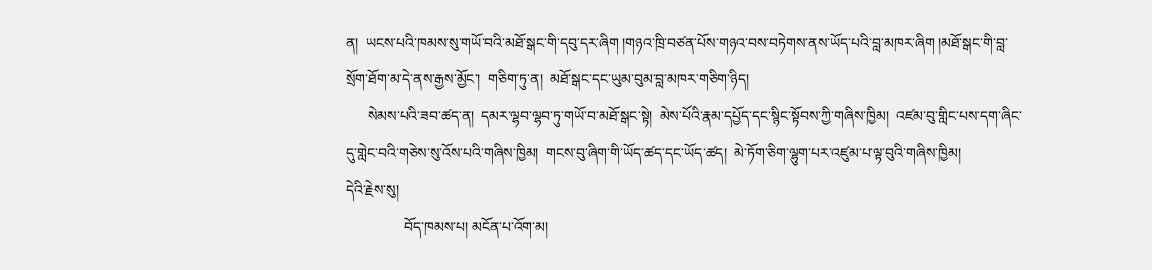ན།  ཡངས་པའི་ཁམས་སུ་གཡོ་བའི་མཐོ་སྒང་གི་དབུ་དར་ཞིག །གཉའ་ཁྲི་བཙན་པོས་གཉའ་བས་བཏེགས་ནས་ཡོད་པའི་བླ་མཁར་ཞིག །མཐོ་སྒང་གི་བླ་སྲོག་ཐོག་མ་དེ་ནས་རྒྱས་མྱོང་།  གཅིག་ཏུ་ན།  མཐོ་སྒང་དང་ཡུམ་བུམ་བླ་མཁར་གཅིག་ཉིད།
      སེམས་པའི་ཟབ་ཚད་ན།  དམར་ལྷབ་ལྷབ་ཏུ་གཡོ་བ་མཐོ་སྒང་སྟེ།  མེས་པོའི་རྣམ་དཔྱོད་དང་སྙིང་སྟོབས་ཀྱི་གཞིས་ཁྱིམ།  འཛམ་བུ་གླིང་པས་དག་ཞིང་དུ་གླེང་བའི་གཅེས་སུ་འོས་པའི་གཞིས་ཁྱིམ།  གངས་བུ་ཞིག་གི་ཡོད་ཚད་དང་ཡོད་ཚད།  མེ་ཏོག་ཅིག་ལྷུག་པར་འཛུམ་པ་ལྟ་བུའི་གཞིས་ཁྱིམ།
དེའི་རྗེས་སུ།
                བོད་ཁམས་པ། མངོན་པ་འོག་མ།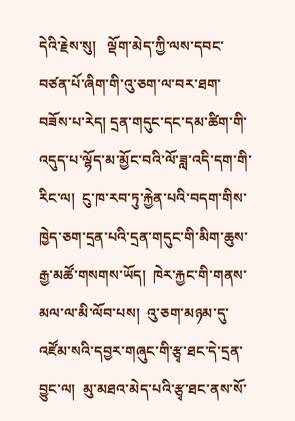དེའི་རྗེས་སུ།   ལྡོག་མེད་ཀྱི་ལས་དབང་བཙན་པོ་ཞིག་གི་འུ་ཅག་ལ་བར་ཐག་བཟོས་པ་རེད། དྲན་གདུང་དང་དམ་ཚིག་གི་འདུད་པ་ལྷོད་མ་མྱོང་བའི་ལོ་ཟླ་འདི་དག་གི་རིང་ལ།  ངུ་ཁ་རབ་ཏུ་རྐྱེན་པའི་བདག་གིས་ཁྱེད་ཅག་དྲན་པའི་དྲན་གདུང་གི་མིག་ཆུས་རྒྱ་མཚོ་གསགས་ཡོད།  ཁེར་རྐྱང་གི་གནས་མལ་ལ་མི་ལོབ་པས།  འུ་ཅག་མཉམ་དུ་འཛོམ་སའི་དབྱར་གཞུང་གི་རྩྭ་ཐང་དེ་དྲན་བྱུང་ལ།  མུ་མཐའ་མེད་པའི་རྩྭ་ཐང་ནས་སོ་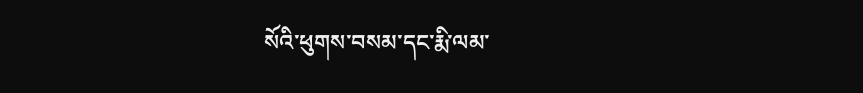སོའི་ཕུགས་བསམ་དང་རྨི་ལམ་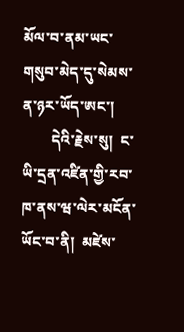མོལ་བ་ནམ་ཡང་གསུབ་མེད་དུ་སེམས་ན་ཉར་ཡོད་ཨང་།
        དེའི་རྗེས་སུ།  ང་ཡི་དྲན་འཛིན་གྱི་རབ་ཁ་ནས་ཝ་ལེར་མངོན་ཡོང་བ་ནི།  མཛེས་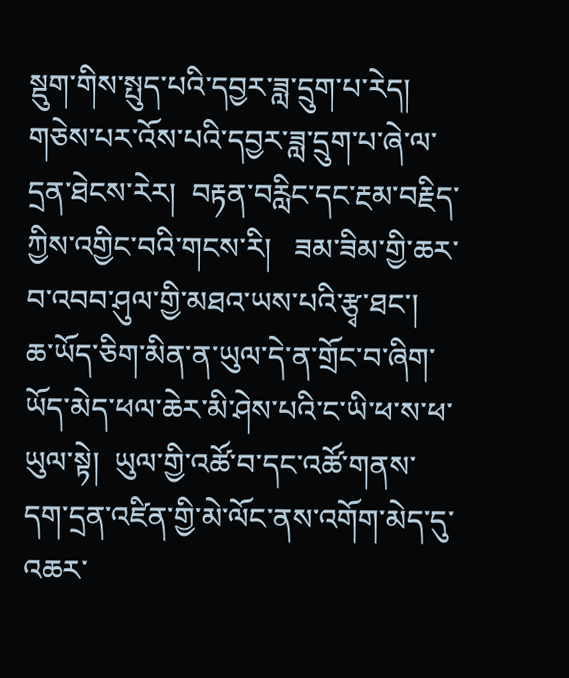སྡུག་གིས་སྤུད་པའི་དབྱར་ཟླ་དྲུག་པ་རེད། གཅེས་པར་འོས་པའི་དབྱར་ཟླ་དྲུག་པ་ཞེ་ལ་དྲན་ཐེངས་རེར།  བརྟན་བརླིང་དང་རྔམ་བརྗིད་ཀྱིས་འགྱིང་བའི་གངས་རི།   ཟམ་ཟིམ་གྱི་ཆར་བ་འབབ་ཤུལ་གྱི་མཐའ་ཡས་པའི་རྩྭ་ཐང་།  ཆ་ཡོད་ཅིག་མིན་ན་ཡུལ་དེ་ན་གྲོང་བ་ཞིག་ཡོད་མེད་ཕལ་ཆེར་མི་ཤེས་པའི་ང་ཡི་ཕ་ས་ཕ་ཡུལ་སྟེ།  ཡུལ་གྱི་འཚོ་བ་དང་འཚོ་གནས་དག་དྲན་འཛིན་གྱི་མེ་ལོང་ནས་འགོག་མེད་དུ་འཆར་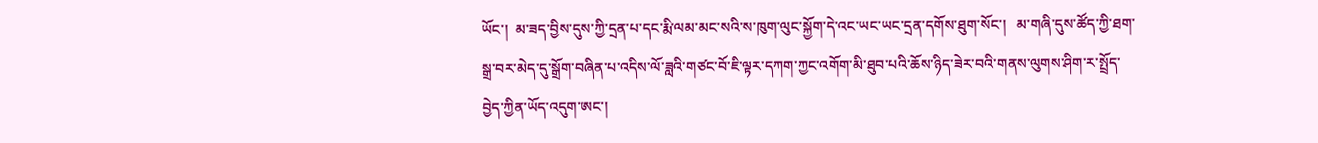ཡོང་།  མ་ཟད་བྱིས་དུས་ཀྱི་དྲན་པ་དང་རྨི་ལམ་མང་སའི་ས་ཁུག་ལུང་སྐྱོག་དེ་འང་ཡང་ཡང་དྲན་དགོས་ཐུག་སོང་།   མ་གཞི་དུས་ཚོད་ཀྱི་ཐག་སྒྲ་བར་མེད་དུ་སྒྲོག་བཞིན་པ་འདིས་ལོ་ཟླའི་གཙང་བོ་ཇི་ལྟར་དཀག་ཀྱང་འགོག་མི་ཐུབ་པའི་ཆོས་ཉིད་ཟེར་བའི་གནས་ལུགས་ཤིག་ར་སྤྲོད་བྱེད་ཀྱིན་ཡོད་འདུག་ཨང་།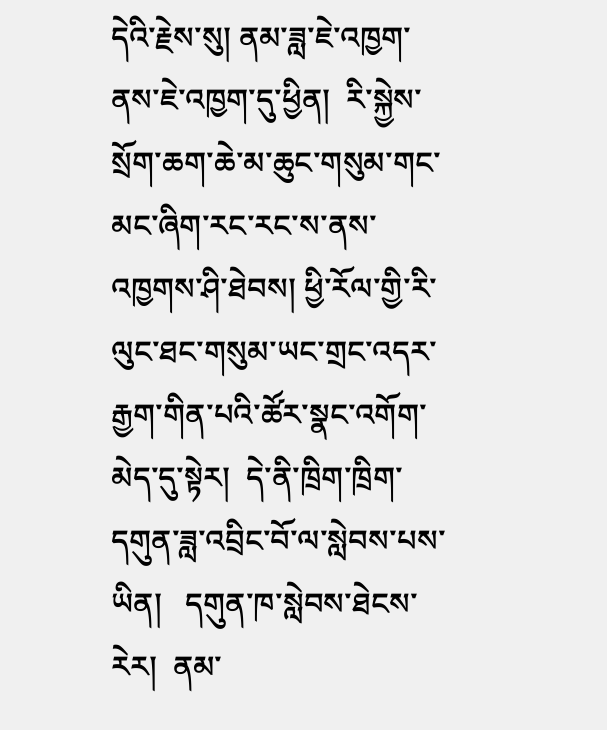དེའི་རྗེས་སུ། ནམ་ཟླ་ཇེ་འཁྱག་ནས་ཇེ་འཁྱག་དུ་ཕྱིན།  རི་སྐྱེས་སྲོག་ཆག་ཆེ་མ་ཆུང་གསུམ་གང་མང་ཞིག་རང་རང་ས་ནས་འཁྱགས་ཤི་ཐེབས། ཕྱི་རོལ་གྱི་རི་ལུང་ཐང་གསུམ་ཡང་གྲང་འདར་རྒྱག་གིན་པའི་ཚོར་སྣང་འགོག་མེད་དུ་སྟེར།  དེ་ནི་ཁྲིག་ཁྲིག་དགུན་ཟླ་འབྲིང་བོ་ལ་སླེབས་པས་ཡིན།   དགུན་ཁ་སླེབས་ཐེངས་རེར།  ནམ་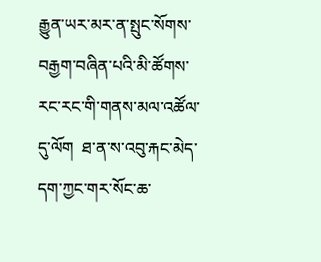རྒྱུན་ཡར་མར་ན་སྤུང་སོགས་བརྒྱག་བཞིན་པའི་མི་ཚོགས་རང་རང་གི་གནས་མལ་འཚོལ་དུ་ལོག  ཐ་ན་ས་འབུ་རྐང་མེད་དག་ཀྱང་གར་སོང་ཆ་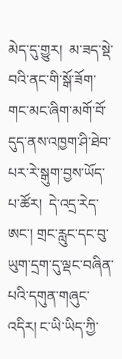མེད་དུ་གྱུར།  མ་ཟད་སྡེ་བའི་ནང་གི་སྒོ་ཟོག་གང་མང་ཞིག་མགོ་བོ་དུད་ནས་འཁྱག་ཤི་ཐེབ་པར་རེ་སྒུག་བྱས་ཡོད་པ་ཚོར།  དེ་འདྲ་རེད་ཨང་། གྲང་རླུང་དང་བུ་ཡུག་དྲག་དུ་ལྡང་བཞིན་པའི་དགུན་གཞུང་འདིར། ང་ཡི་ཡིད་ཀྱི་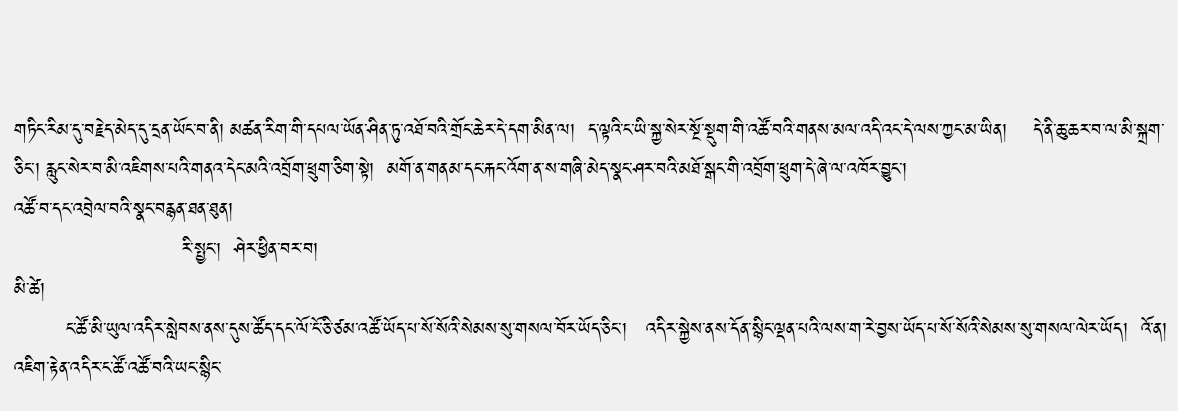གཏིང་རིམ་དུ་བརྗེད་མེད་དུ་དྲན་ཡོང་བ་ནི། མཚན་རིག་གི་དཔལ་ཡོན་ཤིན་ཏུ་འཐོ་བའི་གྲོང་ཆེར་དེ་དག་མིན་ལ།  ད་ལྟའི་ང་ཡི་སྐྱ་སེར་སྔོ་སྡུག་གི་འཚོ་བའི་གནས་མལ་འདི་འང་དེ་ལས་ཀྱང་མ་ཡིན།    དེ་ནི་ཆུ་ཆར་བ་ལ་མི་སྐྲག་ཅིང་། རླུང་སེར་བ་མི་འཇིགས་པའི་གནའ་དེང་མའི་འབྲོག་ཕྲུག་ཅིག་སྟེ།  མགོ་ན་གནམ་དང་རྐང་འོག་ན་ས་གཞི་མེད་སྣང་ཤར་བའི་མཐོ་སྒང་གི་འབྲོག་ཕྲུག་དེ་ཞེ་ལ་འཁོར་བྱུང་།
འཚོ་བ་དང་འབྲེལ་བའི་སྣང་བརྙན་ཐན་ཐུན།
                          རི་སྤྱང་།  ཤེར་ཕྱིན་བར་བ།
མི་ཚེ།
        ང་ཚོ་མི་ཡུལ་འདིར་སླེབས་ནས་དུས་ཚོད་དང་ལོ་ངོ་ཅི་ཙམ་འཚོ་ཡོད་པ་སོ་སོའི་སེམས་སུ་གསལ་བོར་ཡོད་ཅིང་།   འདིར་སྐྱེས་ནས་དོན་སྙིང་ལྡན་པའི་ལས་ག་རེ་བྱས་ཡོད་པ་སོ་སོའི་སེམས་སུ་གསལ་ལེར་ཡོད།  འོ་ན།  འཇིག་རྟེན་འདིར་ང་ཚོ་འཚོ་བའི་ཡང་སྙིང་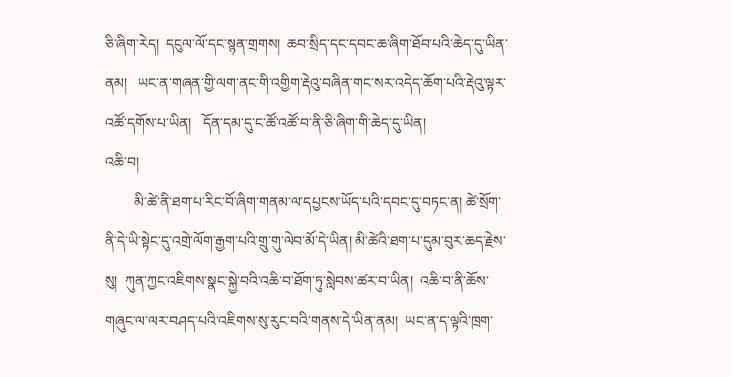ཅི་ཞིག་རེད།  དངུལ་ལོ་དང་སྙན་གྲགས།  ཆབ་སྲིད་དང་དབང་ཆ་ཞིག་ཐོབ་པའི་ཆེད་དུ་ཡིན་ནམ།   ཡང་ན་གཞན་གྱི་ལག་ནང་གི་འགྱིག་རྡེའུ་བཞིན་གང་སར་འདེད་ཆོག་པའི་རྡེའུ་ལྟར་འཚོ་དགོས་པ་ཡིན།   དོན་དམ་དུ་ང་ཚོ་འཚོ་བ་ནི་ཅི་ཞིག་གི་ཆེད་དུ་ཡིན།
འཆི་བ།
        མི་ཚེ་ནི་ཐག་པ་རིང་བོ་ཞིག་གནམ་ལ་དཔྱངས་ཡོད་པའི་དབང་དུ་བཏང་ན། ཚེ་སྲོག་ནི་དེ་ཡི་སྟེང་དུ་འགྲེ་ལོག་རྒྱག་པའི་གྲུ་གུ་ལེབ་མོ་དེ་ཡིན། མི་ཚེའི་ཐག་པ་དུམ་བུར་ཆད་རྗེས་སུ།  ཀུན་ཀྱང་འཇིགས་སྣང་སྐྱེ་བའི་འཆི་བ་ཐོག་ཏུ་སླེབས་ཚར་བ་ཡིན།  འཆི་བ་ནི་ཆོས་གཞུང་ལ་ལར་བཤད་པའི་འཇིགས་སུ་རུང་བའི་གནས་དེ་ཡིན་ནམ།  ཡང་ན་ད་ལྟའི་ཁྲག་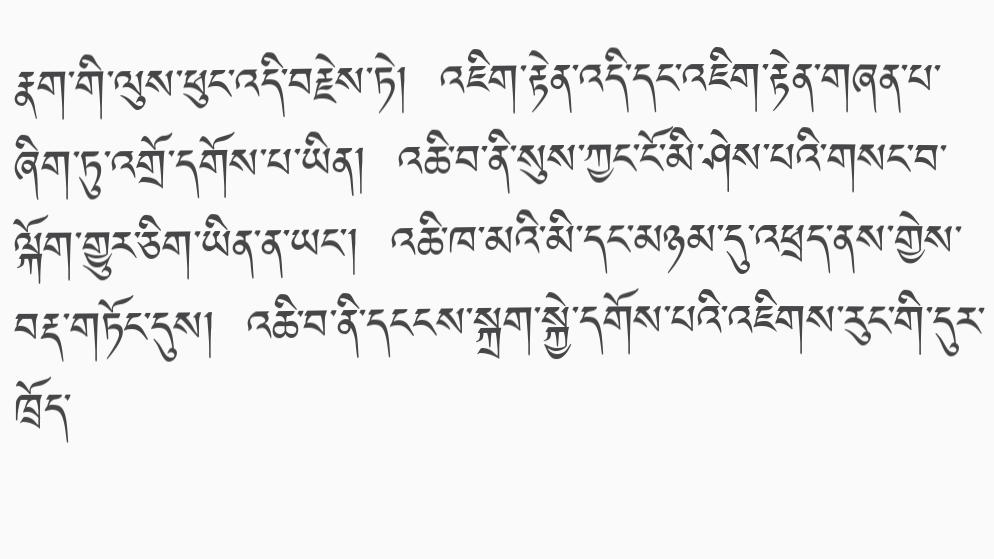རྣག་གི་ལུས་ཕུང་འདི་བརྗེས་ཏེ།  འཇིག་རྟེན་འདི་དང་འཇིག་རྟེན་གཞན་པ་ཞིག་ཏུ་འགྲོ་དགོས་པ་ཡིན།  འཆི་བ་ནི་སུས་ཀྱང་ངོ་མི་ཤེས་པའི་གསང་བ་ལྐོག་གྱུར་ཅིག་ཡིན་ན་ཡང་།  འཆི་ཁ་མའི་མི་དང་མཉམ་དུ་འཕྲད་ནས་གྱེས་བརྡ་གཏོང་དུས།  འཆི་བ་ནི་དངངས་སྐྲག་སྐྱེ་དགོས་པའི་འཇིགས་རུང་གི་དུར་ཁྲོད་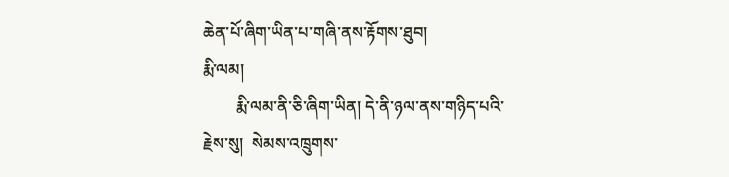ཆེན་པོ་ཞིག་ཡིན་པ་གཞི་ནས་རྟོགས་ཐུབ།
རྨི་ལམ།
        རྨི་ལམ་ནི་ཅི་ཞིག་ཡིན། དེ་ནི་ཉལ་ནས་གཉིད་པའི་རྗེས་སུ།  སེམས་འཁྲུགས་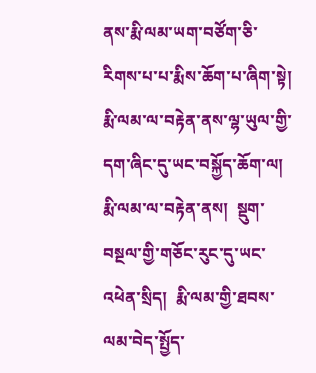ནས་རྨི་ལམ་ཡག་བཙོག་ཅི་རིགས་པ་པ་རྨིས་ཆོག་པ་ཞིག་སྟེ།  རྨི་ལམ་ལ་བརྟེན་ནས་ལྷ་ཡུལ་གྱི་དག་ཞིང་དུ་ཡང་བསྐྱོད་ཆོག་ལ། རྨི་ལམ་ལ་བརྟེན་ནས།  སྡུག་བསྔལ་གྱི་གཅོང་རུང་དུ་ཡང་འཕེན་སྲིད།  རྨི་ལམ་གྱི་ཐབས་ལམ་བེད་སྤྱོད་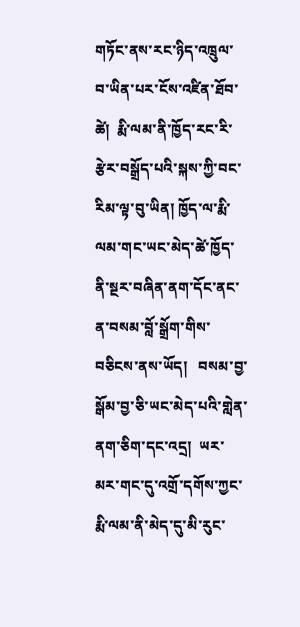གཏོང་ནས་རང་ཉིད་འཁྲུལ་བ་ཡིན་པར་ངོས་འཛིན་ཐོབ་ཚེ།  རྨི་ལམ་ནི་ཁྱོད་རང་རི་རྩེར་བསྒྲོད་པའི་སྐས་ཀྱི་བང་རིམ་ལྟ་བུ་ཡིན། ཁྱོད་ལ་རྨི་ལམ་གང་ཡང་མེད་ཚེ་ཁྱོད་ནི་སྔར་བཞིན་ནག་དོང་ནང་ན་བསམ་བློ་སྒྲོག་གིས་བཅིངས་ནས་ཡོད།   བསམ་བྱ་སྒོམ་བྱ་ཅི་ཡང་མེད་པའི་གླེན་ནག་ཅིག་དང་འདྲ།  ཡར་མར་གང་དུ་འགྲོ་དགོས་ཀྱང་རྨི་ལམ་ནི་མེད་དུ་མི་རུང་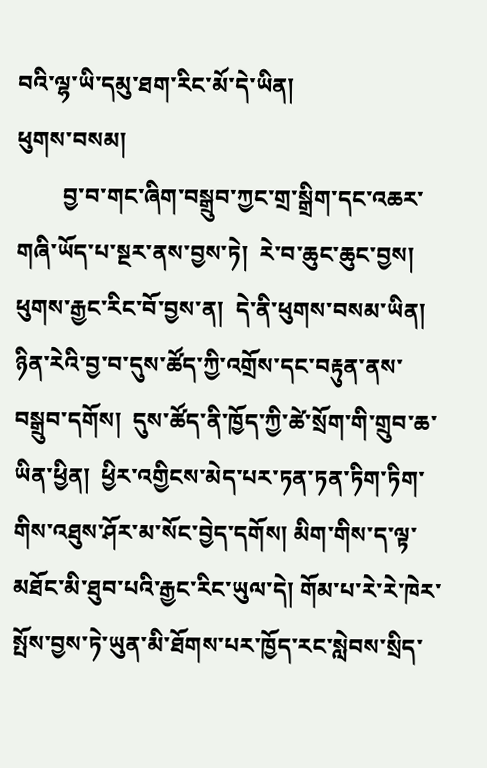བའི་ལྷ་ཡི་དམུ་ཐག་རིང་མོ་དེ་ཡིན།
ཕུགས་བསམ།
        བྱ་བ་གང་ཞིག་བསྒྲུབ་ཀྱང་གྲ་སྒྲིག་དང་འཆར་གཞི་ཡོད་པ་སྔར་ནས་བྱས་ཏེ།  རེ་བ་ཆུང་ཆུང་བྱས།  ཕུགས་རྒྱང་རིང་བོ་བྱས་ན།  དེ་ནི་ཕུགས་བསམ་ཡིན།  ཉིན་རེའི་བྱ་བ་དུས་ཚོད་ཀྱི་འགྲོས་དང་བརྟུན་ནས་བསྒྲུབ་དགོས།  དུས་ཚོད་ནི་ཁྱོད་ཀྱི་ཚེ་སྲོག་གི་གྲུབ་ཆ་ཡིན་ཕྱིན།  ཕྱིར་འགྱིངས་མེད་པར་ཏན་ཏན་ཏིག་ཏིག་གིས་འཐུས་ཤོར་མ་སོང་བྱེད་དགོས། མིག་གིས་ད་ལྟ་མཐོང་མི་ཐུབ་པའི་རྒྱང་རིང་ཡུལ་དེ། གོམ་པ་རེ་རེ་ཁེར་སྤོས་བྱས་ཏེ་ཡུན་མི་ཐོགས་པར་ཁྱོད་རང་སླེབས་སྲིད་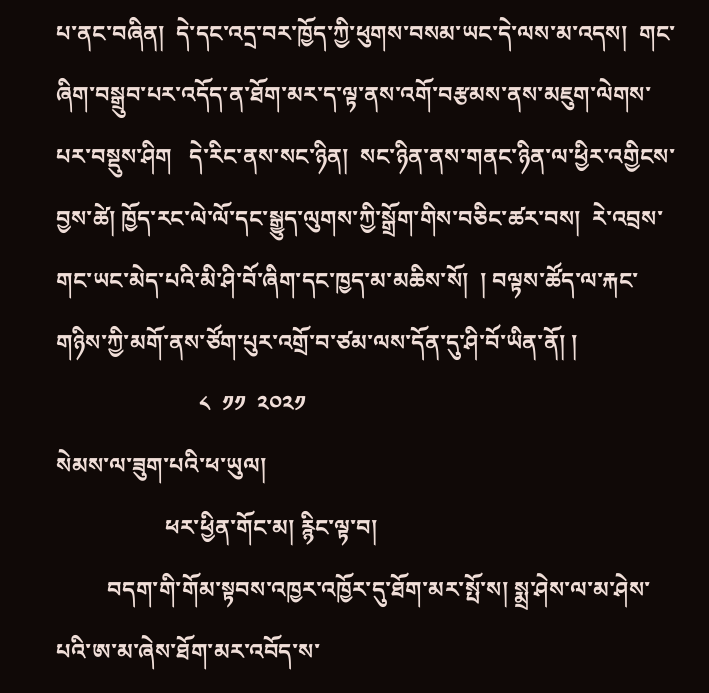པ་ནང་བཞིན།  དེ་དང་འདྲ་བར་ཁྱོད་ཀྱི་ཕུགས་བསམ་ཡང་དེ་ལས་མ་འདས།  གང་ཞིག་བསྒྲུབ་པར་འདོད་ན་ཐོག་མར་ད་ལྟ་ནས་འགོ་བརྩམས་ནས་མཇུག་ལེགས་པར་བསྡུས་ཤིག   དེ་རིང་ནས་སང་ཉིན།  སང་ཉིན་ནས་གནང་ཉིན་ལ་ཕྱིར་འགྱིངས་བྱས་ཚེ། ཁྱོད་རང་ལེ་ལོ་དང་སྒྱུད་ལུགས་ཀྱི་སྒྲོག་གིས་བཅིང་ཚར་བས།  རེ་འབྲས་གང་ཡང་མེད་པའི་མི་ཤི་བོ་ཞིག་དང་ཁྱད་མ་མཆིས་སོ།  ། བལྟས་ཚོད་ལ་རྐང་གཉིས་ཀྱི་མགོ་ནས་ཙོག་པུར་འགྲོ་བ་ཙམ་ལས་དོན་དུ་ཤི་བོ་ཡིན་ནོ། །
                         ༨  ༡༡  ༢༠༢༡
སེམས་ལ་ཟུག་པའི་ཕ་ཡུལ།
                   ཕར་ཕྱིན་གོང་མ། རྙིང་ལྟ་བ།
         བདག་གི་གོམ་སྟབས་འཁྱར་འཁྱོར་དུ་ཐོག་མར་སྤོ་ས། སྨྲ་ཤེས་ལ་མ་ཤེས་པའི་ཨ་མ་ཞེས་ཐོག་མར་འབོད་ས་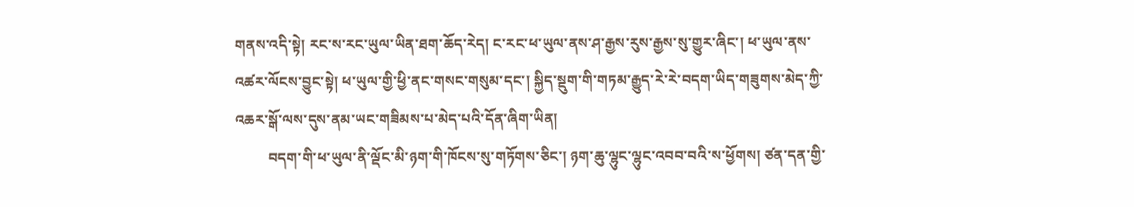གནས་འདི་སྟེ། རང་ས་རང་ཡུལ་ཡིན་ཐག་ཆོད་རེད། ང་རང་ཕ་ཡུལ་ནས་ཤ་རྒྱས་རུས་རྒྱས་སུ་གྱུར་ཞིང་། ཕ་ཡུལ་ནས་འཚར་ལོངས་བྱུང་སྟེ། ཕ་ཡུལ་གྱི་ཕྱི་ནང་གསང་གསུམ་དང་། སྐྱིད་སྡུག་གི་གཏམ་རྒྱུད་རེ་རེ་བདག་ཡིད་གཟུགས་མེད་ཀྱི་འཆར་སྒོ་ལས་དུས་ནམ་ཡང་གཟིམས་པ་མེད་པའི་དོན་ཞིག་ཡིན།
         བདག་གི་ཕ་ཡུལ་ནི་ལྡོང་མི་ཉག་གི་ཁོངས་སུ་གཏོགས་ཅིང་། ཉག་ཆུ་ལྷུང་ལྷུང་འབབ་བའི་ས་ཕྱོགས། ཙན་དན་གྱི་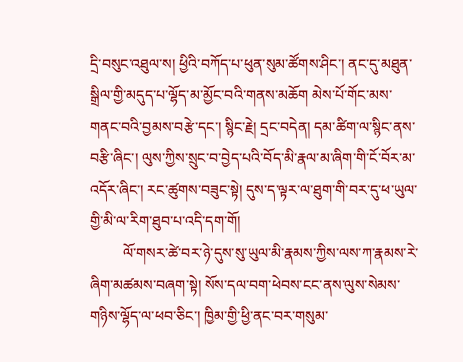དྲི་བསུང་འཐུལ་ས། ཕྱིའི་བཀོད་པ་ཕུན་སུམ་ཚོགས་ཤིང་། ནང་དུ་མཐུན་སྒྲིལ་གྱི་མདུད་པ་ལྷོད་མ་མྱོང་བའི་གནས་མཆོག མེས་པོ་གོང་མས་གནང་བའི་བྱམས་བརྩེ་དང་། སྙིང་རྗེ། དྲང་བདེན། དམ་ཚིག་ལ་སྙིང་ནས་བརྩི་ཞིང་། ལུས་ཀྱིས་སྲུང་བ་བྱེད་པའི་བོད་མི་རྣལ་མ་ཞིག་གི་ངོ་བོར་མ་འདོར་ཞིང་། རང་ཚུགས་བཟུང་སྟེ། དུས་ད་ལྟར་ལ་ཐུག་གི་བར་དུ་ཕ་ཡུལ་གྱི་མི་ལ་རིག་ཐུབ་པ་འདི་དག་གོ།
         ལོ་གསར་ཚེ་བར་ཉེ་དུས་སུ་ཡུལ་མི་རྣམས་ཀྱིས་ལས་ཀ་རྣམས་རེ་ཞིག་མཚམས་བཞག་སྟེ། སོས་དལ་བག་ཕེབས་ངང་ནས་ལུས་སེམས་གཉིས་ལྷོད་ལ་ཕབ་ཅིང་། ཁྱིམ་གྱི་ཕྱི་ནང་བར་གསུམ་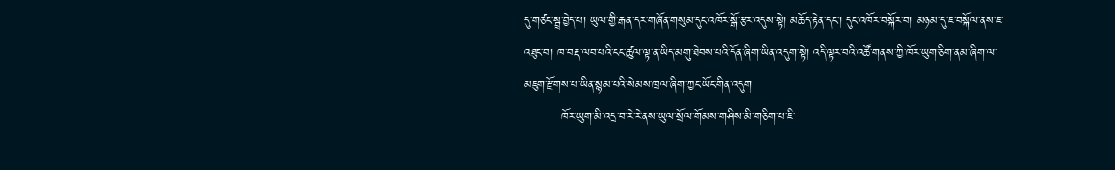དུ་གཙང་སྦྲ་བྱེད་པ། ཡུལ་གྱི་རྒན་དར་གཞོན་གསུམ་དུང་འཁོར་སྒོ་རྩར་འདུས་སྟེ། མཆོད་རྟེན་དང་། དུང་འཁོར་བསྐོར་བ། མཉམ་དུ་ཇ་བསྐོལ་ནས་ཇ་འཐུང་བ། ཁ་བརྡ་ལབ་པའི་ངང་ཚུལ་ལྟ་ན་ཡིད་མགུ་ཐེབས་པའི་དོན་ཞིག་ཡིན་འདུག་སྟེ། འདི་ལྟར་བའི་འཚོ་གནས་ཀྱི་ཁོར་ཡུག་ཅིག་ནམ་ཞིག་ལ་མཇུག་རྫོགས་པ་ཡིན་སྙམ་པའི་སེམས་ཁྲལ་ཞིག་ཀྱང་ཡོང་གིན་འདུག
         ཁོར་ཡུག་མི་འདྲ་བ་རེ་རེ་ནས་ཡུལ་སྲོལ་གོམས་གཤིས་མི་གཅིག་པ་ཇི་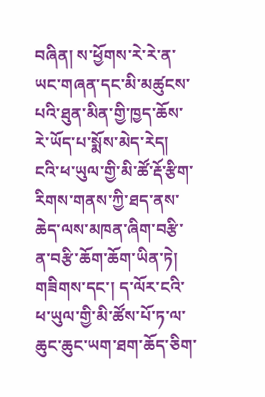བཞིན། ས་ཕྱོགས་རེ་རེ་ན་ཡང་གཞན་དང་མི་མཚུངས་པའི་ཐུན་མིན་གྱི་ཁྱད་ཆོས་རེ་ཡོད་པ་སྨོས་མེད་རེད། ངའི་ཕ་ཡུལ་གྱི་མི་ཚོ་རྡོ་རྩིག་རིགས་གནས་ཀྱི་ཐད་ནས་ཆེད་ལས་མཁན་ཞིག་བརྩི་ན་བརྩི་ཆོག་ཆོག་ཡིན་ཏེ། གཟིགས་དང་། ད་ལོར་ངའི་ཕ་ཡུལ་གྱི་མི་ཚོས་པོ་ཏ་ལ་ཆུང་ཆུང་ཡག་ཐག་ཆོད་ཅིག་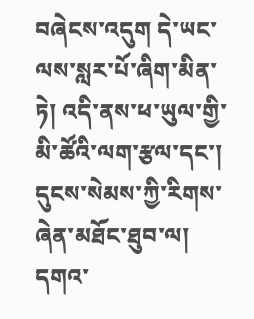བཞེངས་འདུག དེ་ཡང་ལས་སླར་པོ་ཞིག་མིན་ཏེ། འདི་ནས་ཕ་ཡུལ་གྱི་མི་ཚོའི་ལག་རྩལ་དང་། དུངས་སེམས་ཀྱི་རིགས་ཞེན་མཐོང་ཐུབ་ལ། དགའ་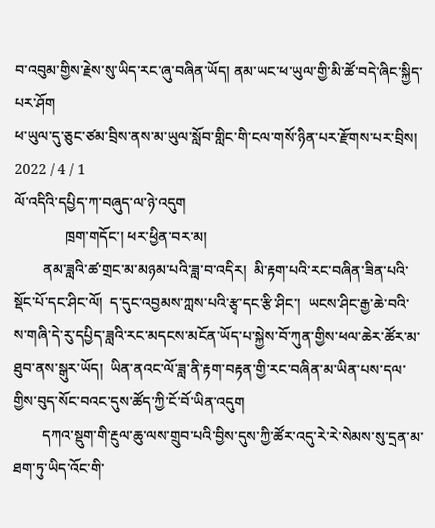བ་འབུམ་གྱིས་རྗེས་སུ་ཡིད་རང་ཞུ་བཞིན་ཡོད། ནམ་ཡང་ཕ་ཡུལ་གྱི་མི་ཚོ་བདེ་ཞིང་སྐྱིད་པར་ཤོག
ཕ་ཡུལ་དུ་ཅུང་ཙམ་བྲིས་ནས་མ་ཡུལ་སློབ་གླིང་གི་ངལ་གསོ་ཉིན་པར་རྫོགས་པར་བྲིས། 2022 / 4 / 1
ལོ་འདིའི་དཔྱིད་ཀ་བཞུད་ལ་ཉེ་འདུག
              ཁྲག་གདོང་། ཕར་ཕྱིན་བར་མ།
        ནམ་ཟླའི་ཚ་གྲང་མ་མཉམ་པའི་ཟླ་བ་འདིར།  མི་རྟག་པའི་རང་བཞིན་ཟིན་པའི་སྡོང་པོ་དང་ཤིང་ལོ།  ད་དུང་འབྱམས་ཀླས་པའི་རྩྭ་དང་རྩི་ཤིང་།  ཡངས་ཤིང་རྒྱ་ཆེ་བའི་ས་གཞི་དེ་རུ་དཔྱིད་ཟླའི་རང་མདངས་མངོན་ཡོད་པ་སྐྱེས་བོ་ཀུན་གྱིས་ཕལ་ཆེར་ཚོར་མ་ཐུབ་ནས་སྒུར་ཡོད།  ཡིན་ནའང་ལོ་ཟླ་ནི་རྟག་བརྟན་གྱི་རང་བཞིན་མ་ཡིན་པས་དལ་གྱིས་བུད་སོང་བའང་དུས་ཚོད་ཀྱི་ངོ་བོ་ཡིན་འདུག
        དཀའ་སྡུག་གི་རྔུལ་ཆུ་ལས་གྲུབ་པའི་བྱིས་དུས་ཀྱི་ཚོར་འདུ་རེ་རེ་སེམས་སུ་དྲན་མ་ཐག་ཏུ་ཡིད་འོང་གི་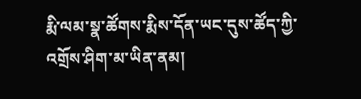རྨི་ལམ་སྣ་ཚོགས་རྨིས་དོན་ཡང་དུས་ཚོད་ཀྱི་འགྲོས་ཤིག་མ་ཡིན་ནམ།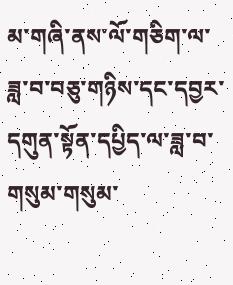མ་གཞི་ནས་ལོ་གཅིག་ལ་ཟླ་བ་བཅུ་གཉིས་དང་དབྱར་དགུན་སྟོན་དཔྱིད་ལ་ཟླ་བ་གསུམ་གསུམ་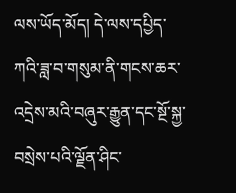ལས་ཡོད་མོད། དེ་ལས་དཔྱིད་ཀའི་ཟླ་བ་གསུམ་ནི་གངས་ཆར་འདྲེས་མའི་བཞུར་རྒྱུན་དང་སྔོ་སྐྱ་བསྲེས་པའི་ལྗོན་ཤིང་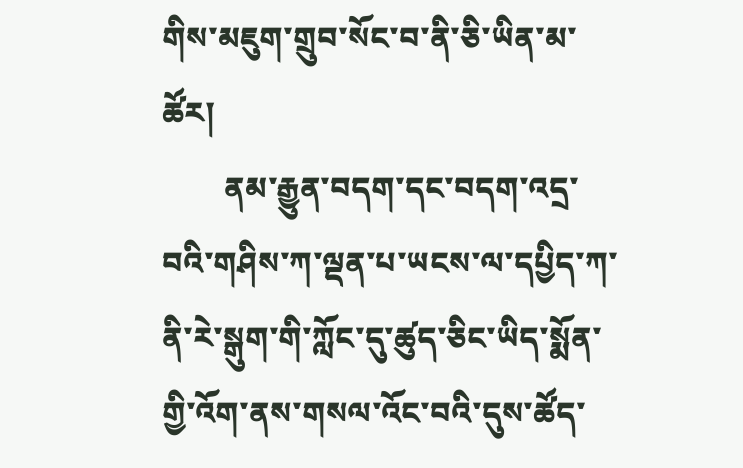གིས་མཇུག་གྲུབ་སོང་བ་ནི་ཅི་ཡིན་མ་ཚོར།
        ནམ་རྒྱུན་བདག་དང་བདག་འདྲ་བའི་གཤིས་ཀ་ལྡན་པ་ཡངས་ལ་དཔྱིད་ཀ་ནི་རེ་སྒུག་གི་ཀློང་དུ་ཚུད་ཅིང་ཡིད་སྨོན་གྱི་འོག་ནས་གསལ་འོང་བའི་དུས་ཚོད་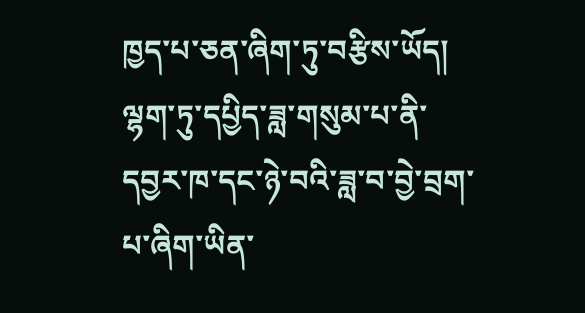ཁྱད་པ་ཅན་ཞིག་ཏུ་བརྩིས་ཡོད།  ལྷག་ཏུ་དཔྱིད་ཟླ་གསུམ་པ་ནི་དབྱར་ཁ་དང་ཉེ་བའི་ཟླ་བ་བྱེ་བྲག་པ་ཞིག་ཡིན་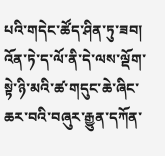པའི་གདེང་ཚོད་ཤིན་ཏུ་ཟབ།  འོན་ཏེ་ད་ལོ་ནི་དེ་ལས་ལྡོག་སྟེ་ཉི་མའི་ཚ་གདུང་ཆེ་ཞིང་ཆར་བའི་བཞུར་རྒྱུན་དཀོན་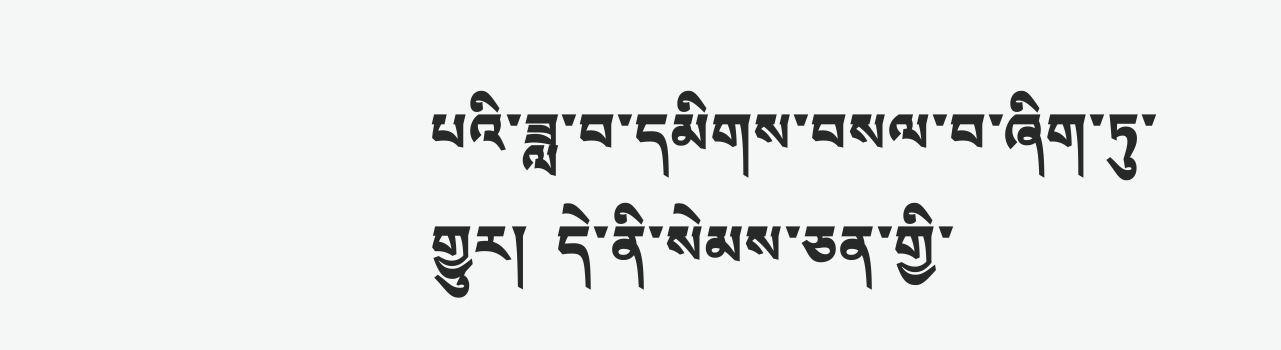པའི་ཟླ་བ་དམིགས་བསལ་བ་ཞིག་ཏུ་གྱུར།  དེ་ནི་སེམས་ཅན་གྱི་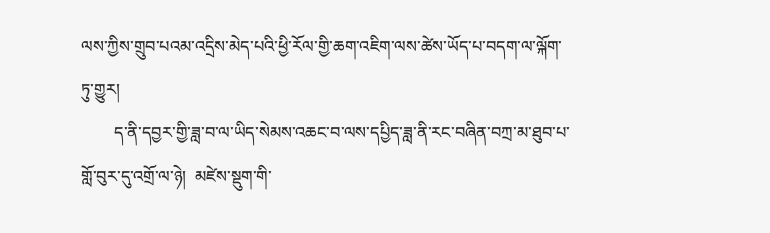ལས་ཀྱིས་གྲུབ་པའམ་འདྲིས་མེད་པའི་ཕྱི་རོལ་གྱི་ཆག་འཇིག་ལས་ཚེས་ཡོད་པ་བདག་ལ་ལྐོག་ཏུ་གྱུར།
        ད་ནི་དབྱར་གྱི་ཟླ་བ་ལ་ཡིད་སེམས་འཆང་བ་ལས་དཔྱིད་ཟླ་ནི་རང་བཞིན་བཀྲ་མ་ཐུབ་པ་གློ་བུར་དུ་འགྲོ་ལ་ཉེ།  མཛེས་སྡུག་གི་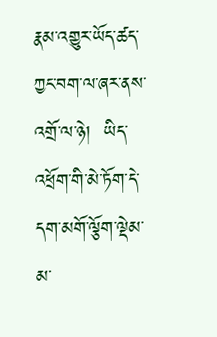རྣམ་འགྱུར་ཡོད་ཚད་ཀྱང་བག་ལ་ཞར་ནས་འགྲོ་ལ་ཉེ།  ཡིད་འཕྲོག་གི་མེ་ཏོག་དེ་དག་མགོ་ལྕོག་ལྡེམ་མ་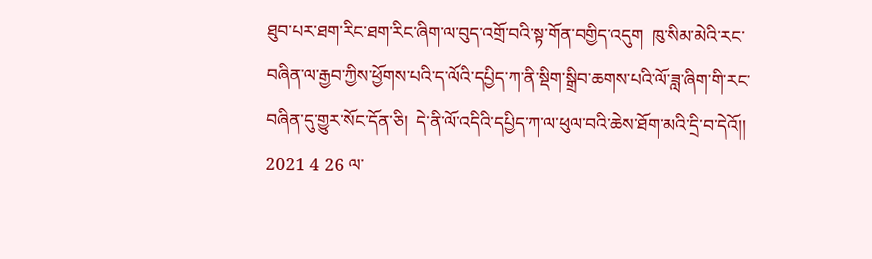ཐུབ་པར་ཐག་རིང་ཐག་རིང་ཞིག་ལ་བུད་འགྲོ་བའི་སྟ་གོན་བགྱིད་འདུག  ཁུ་སིམ་མེའི་རང་བཞིན་ལ་རྒྱབ་ཀྱིས་ཕྱོགས་པའི་ད་ལོའི་དཔྱིད་ཀ་ནི་སྡིག་སྒྲིབ་ཆགས་པའི་ལོ་ཟླ་ཞིག་གི་རང་བཞིན་དུ་གྱུར་སོང་དོན་ཅི།  དེ་ནི་ལོ་འདིའི་དཔྱིད་ཀ་ལ་ཕུལ་བའི་ཆེས་ཐོག་མའི་དྲི་བ་དེའོ།།
2021 4 26 ལ་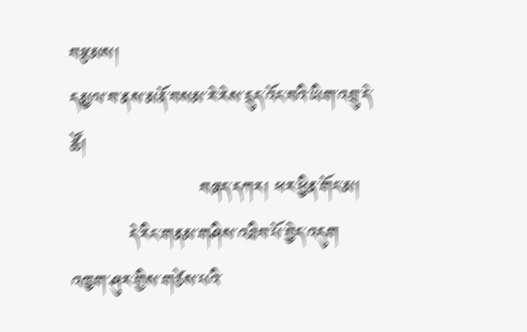བརྩམས།
དམྱལ་བ་ནས་མནོ་བསམ་རེ་རེས་དྲུད་འོང་བའི་ཡིག་འབྲུ་དེ་ཚོ།
                    བཞད་དཀར། ཕར་ཕྱིན་གོང་མ།
         དེ་རིང་གནམ་གཤིས་འཐིབ་པོ་བྱེད་འདུག     འཁྱག་ཤུར་གྱིས་གཙེས་པའི་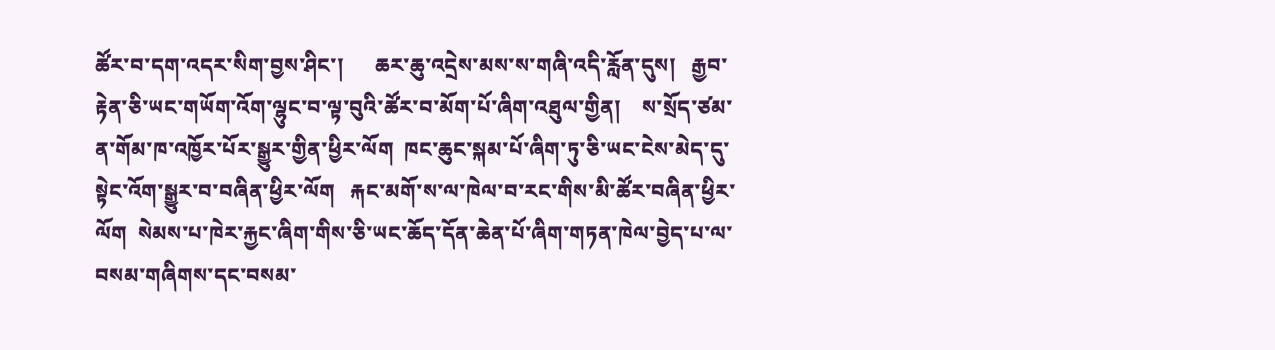ཚོར་བ་དག་འདར་སིག་བྱས་ཤིང་།      ཆར་ཆུ་འདྲེས་མས་ས་གཞི་འདི་རློན་དུས།   རྒྱབ་རྟེན་ཅི་ཡང་གཡོག་འོག་ལྷུང་བ་ལྟ་བུའི་ཚོར་བ་མོག་པོ་ཞིག་འཐུལ་གྱིན།    ས་སྲོད་ཙམ་ན་གོམ་ཁ་འཁྱོར་པོར་སྒྱུར་གྱིན་ཕྱིར་ལོག  ཁང་ཆུང་སྐམ་པོ་ཞིག་ཏུ་ཅི་ཡང་ངེས་མེད་དུ་སྟེང་འོག་སྒྱུར་བ་བཞིན་ཕྱིར་ལོག   རྐང་མགོ་ས་ལ་ཁེལ་བ་རང་གིས་མི་ཚོར་བཞིན་ཕྱིར་ལོག  སེམས་པ་ཁེར་རྐྱང་ཞིག་གིས་ཅི་ཡང་ཆོད་དོན་ཆེན་པོ་ཞིག་གཏན་ཁེལ་བྱེད་པ་ལ་བསམ་གཞིགས་དང་བསམ་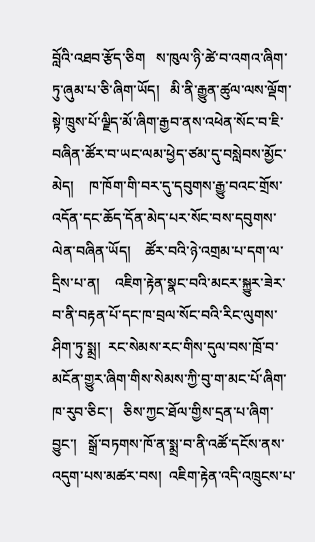བློའི་འཐབ་རྩོད་ཅིག   ས་ཁུལ་ཉི་ཚེ་བ་འགའ་ཞིག་ཏུ་ཞུམ་པ་ཅི་ཞིག་ཡོད།   མི་ནི་རྒྱུན་ཚུལ་ལས་ལྡོག་སྟེ་ཁྲུས་པོ་ལྗིད་མོ་ཞིག་རྒྱབ་ནས་འཕེན་སོང་བ་ཇི་བཞིན་ཚོར་བ་ཡང་ལམ་ཕྱེད་ཙམ་དུ་བསླེབས་མྱོང་མེད།    ཁ་ཁོག་གི་བར་དུ་དབུགས་རྒྱུ་བའང་གྲོས་འདོན་དང་ཆོད་དོན་མེད་པར་སོང་བས་དབུགས་ལེན་བཞིན་ཡོད།    ཚོར་བའི་ཉེ་འགྲམ་པ་དག་ལ་དྲིས་པ་ན།    འཇིག་རྟེན་སྣང་བའི་མངར་སྐྱུར་ཟེར་བ་ནི་བརྟན་པོ་དང་ཁ་བྲལ་སོང་བའི་རིང་ལུགས་ཤིག་ཏུ་སྨྲ།  རང་སེམས་རང་གིས་དུལ་བས་ཁྲོ་བ་མངོན་གྱུར་ཞིག་གིས་སེམས་ཀྱི་བུ་ག་མང་པོ་ཞིག་ཁ་རུབ་ཅིང་།   ཅིས་ཀྱང་ཐོལ་གྱིས་དྲན་པ་ཞིག་བྱུང་།   སྒྲོ་བཏགས་ཁོ་ན་སྨྲ་བ་ནི་འཚོ་དངོས་ནས་འདུག་པས་མཚར་བས།  འཇིག་རྟེན་འདི་འཁྲུངས་པ་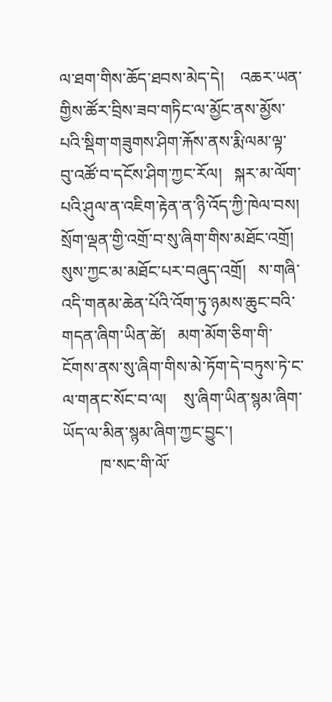ལ་ཐག་གིས་ཆོད་ཐབས་མེད་དེ།    འཆར་ཡན་གྱིས་ཚོར་བྲིས་ཟབ་གཏིང་ལ་མྱོང་ནས་མྱོས་པའི་སྡིག་གཟུགས་ཤིག་རྐོས་ནས་རྨི་ལམ་ལྟ་བུ་འཚོ་བ་དངོས་ཤིག་ཀྱང་རོལ།   སྐར་མ་ལོག་པའི་ཤུལ་ན་འཇིག་རྟེན་ན་ཉི་འོད་ཀྱི་ཁེལ་བས།   སྲོག་ལྡན་གྱི་འགྲོ་བ་སུ་ཞིག་གིས་མཐོང་འགྲོ།    སུས་ཀྱང་མ་མཐོང་པར་བཞུད་འགྲོ།   ས་གཞི་འདི་གནམ་ཆེན་པོའི་འོག་ཏུ་ཉམས་ཆུང་བའི་གདན་ཞིག་ཡིན་ཚེ།   མག་མོག་ཅིག་གི་ངོགས་ནས་སུ་ཞིག་གིས་མེ་ཏོག་དེ་བཏུས་ཏེ་ང་ལ་གནང་སོང་བ་ལ།    སུ་ཞིག་ཡིན་སྙམ་ཞིག་ཡོད་ལ་མིན་སྙམ་ཞིག་ཀྱང་བྱུང་།
         ཁ་སང་གི་ལོ་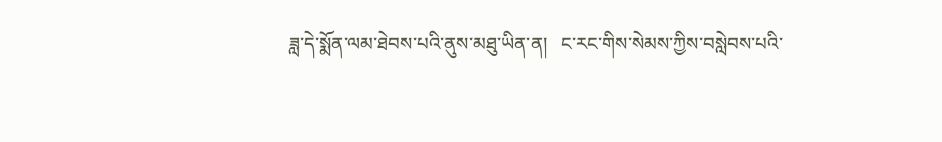ཟླ་དེ་སྨོན་ལམ་ཐེབས་པའི་ནུས་མཐུ་ཡིན་ན།   ང་རང་གིས་སེམས་ཀྱིས་བསླེབས་པའི་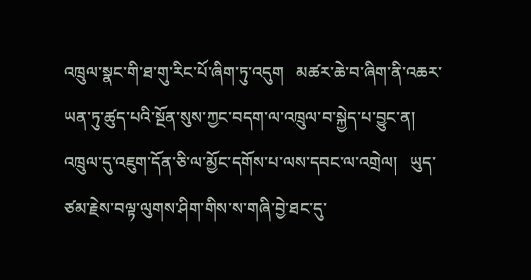འཁྲུལ་སྣང་གི་ཐ་གུ་རིང་པོ་ཞིག་ཏུ་འདུག   མཚར་ཆེ་བ་ཞིག་ནི་འཆར་ཡན་ཏུ་ཚུད་པའི་སྔོན་སུས་ཀྱང་བདག་ལ་འཁྲུལ་བ་སྐྱེད་པ་བྱུང་ན།   འཁྲུལ་དུ་འཇུག་དོན་ཅི་ལ་མྱོང་དགོས་པ་ལས་དབང་ལ་འགྲེལ།   ཡུད་ཙམ་རྗེས་བལྟ་ལུགས་ཤིག་གིས་ས་གཞི་བྱེ་ཐང་དུ་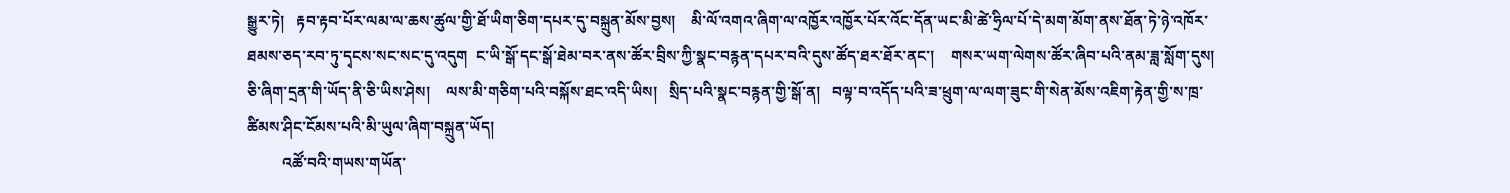སྒྱུར་ཏེ།   རྟབ་རྟབ་པོར་ལམ་ལ་ཆས་ཚུལ་གྱི་ཐོ་ཡིག་ཅིག་དཔར་དུ་བསྐྲུན་མོས་བྱས།    མི་ལོ་འགའ་ཞིག་ལ་འཁྱོར་འཁྱོར་པོར་འོང་དོན་ཡང་མི་ཚེ་ཧྲིལ་པོ་དེ་མག་མོག་ནས་ཐོན་ཏེ་ཉེ་འཁོར་ཐམས་ཅད་རབ་ཏུ་དྭངས་སང་སང་དུ་འདུག  ང་ཡི་སྒོ་དང་སྒོ་ཐེམ་བར་ནས་ཚོར་བྲིས་ཀྱི་སྣང་བརྙན་དཔར་བའི་དུས་ཚོད་ཐར་ཐོར་ནང་།    གསར་ཡག་ལེགས་ཚོར་ཞིབ་པའི་ནམ་ཟླ་སློག་དུས།    ཅི་ཞིག་དྲན་གི་ཡོད་ནི་ཅི་ཡིས་ཤེས།    ལས་མི་གཅིག་པའི་བསྐོས་ཐང་འདི་ཡིས།   སྲིད་པའི་སྣང་བརྙན་གྱི་སྒོ་ན།   བལྟ་བ་འདོད་པའི་ཟ་ཕྲུག་ལ་ལག་ཟུང་གི་སེན་མོས་འཇིག་རྟེན་གྱི་ས་ཁྲ་ཚིམས་ཤིང་ངོམས་པའི་མི་ཡུལ་ཞིག་བསྐྲུན་ཡོད།
         འཚོ་བའི་གཡས་གཡོན་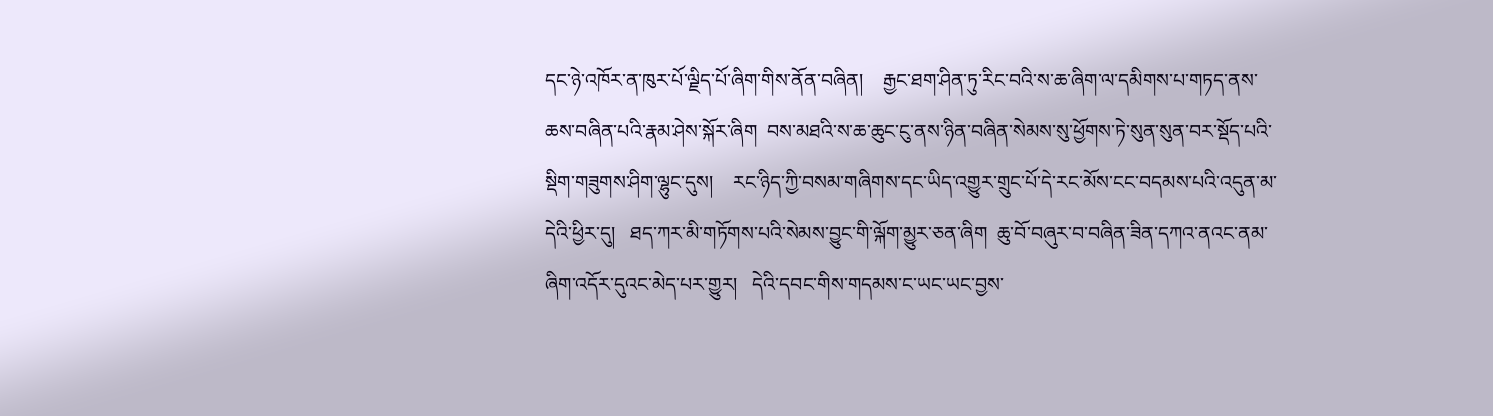དང་ཉེ་འཁོར་ན་ཁུར་པོ་ལྗིད་པོ་ཞིག་གིས་ནོན་བཞིན།    རྒྱང་ཐག་ཤིན་ཏུ་རིང་བའི་ས་ཆ་ཞིག་ལ་དམིགས་པ་གཏད་ནས་ཆས་བཞིན་པའི་རྣམ་ཤེས་སྐོར་ཞིག  བས་མཐའི་ས་ཆ་ཆུང་ངུ་ནས་ཉིན་བཞིན་སེམས་སུ་ཕྱོགས་ཏེ་སུན་སུན་བར་སྡོད་པའི་སྡིག་གཟུགས་ཤིག་ལྷུང་དུས།    རང་ཉིད་ཀྱི་བསམ་གཞིགས་དང་ཡིད་འགྱུར་གྲུང་པོ་དེ་རང་མོས་ངང་བདམས་པའི་འདུན་མ་དེའི་ཕྱིར་དུ།   ཐད་ཀར་མི་གཏོགས་པའི་སེམས་བྱུང་གི་ལྐོག་མྱུར་ཅན་ཞིག  ཆུ་བོ་བཞུར་བ་བཞིན་ཟིན་དཀའ་ནའང་ནམ་ཞིག་འདོར་དུའང་མེད་པར་གྱུར།   དེའི་དབང་གིས་གདམས་ང་ཡང་ཡང་བྱས་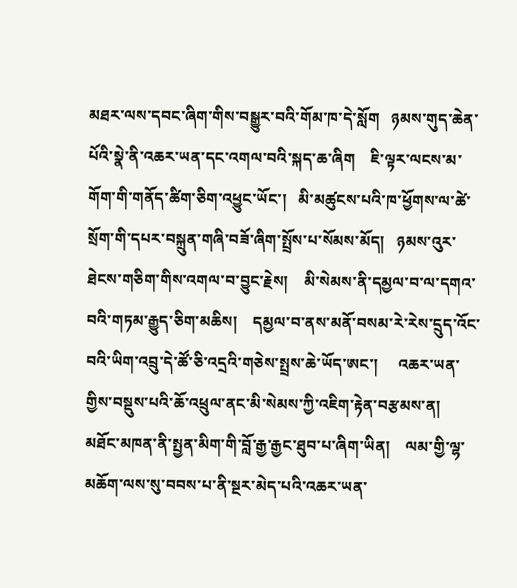མཐར་ལས་དབང་ཞིག་གིས་བསྒྱུར་བའི་གོམ་ཁ་དེ་སློག   ཉམས་གུད་ཆེན་པོའི་སྣེ་ནི་འཆར་ཡན་དང་འགལ་བའི་སྐད་ཆ་ཞིག    ཇི་ལྟར་ལངས་མ་གོག་གི་གནོད་ཚིག་ཅིག་འཕྱུང་ཡོང་།   མི་མཚུངས་པའི་ཁ་ཕྱོགས་ལ་ཚེ་སྲོག་གི་དཔར་བསྐྲུན་གཞི་བཟོ་ཞིག་སྤྲོས་པ་སོམས་མོད།   ཉམས་འུར་ཐེངས་གཅིག་གིས་འགལ་བ་བྱུང་རྗེས།    མི་སེམས་ནི་དམྱལ་བ་ལ་དགའ་བའི་གཏམ་རྒྱུད་ཅིག་མཆིས།    དམྱལ་བ་ནས་མནོ་བསམ་རེ་རེས་དྲུད་འོང་བའི་ཡིག་འབྲུ་དེ་ཚོ་ཅི་འདྲའི་གཅེས་སྤྲས་ཆེ་ཡོད་ཨང་།     འཆར་ཡན་གྱིས་བསྡུས་པའི་ཆོ་འཕྲུལ་ནང་མི་སེམས་ཀྱི་འཇིག་རྟེན་བརྩམས་ན།    མཐོང་མཁན་ནི་སྤྱན་མིག་གི་བློ་རྒྱ་རྒྱང་ཐུབ་པ་ཞིག་ཡིན།    ལམ་གྱི་ལྷ་མཆོག་ལས་སུ་བབས་པ་ནི་སྔར་མེད་པའི་འཆར་ཡན་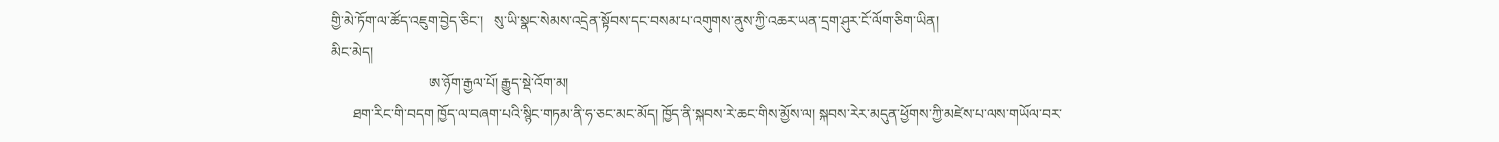གྱི་མེ་ཏོག་ལ་ཚོད་འཇུག་བྱེད་ཅིང་།   སུ་ཡི་སྣང་སེམས་འདྲེན་སྟོབས་དང་བསམ་པ་འགུགས་ནུས་ཀྱི་འཆར་ཡན་དྲག་ཤུར་ངོ་ལོག་ཅིག་ཡིན།
མིང་མེད།
                           ཨ་ཉོག་རྒྱལ་པོ། རྒྱུད་སྡེ་འོག་མ།
      ཐག་རིང་གི་བདག ཁྱོད་ལ་བཞག་པའི་སྙིང་གཏམ་ནི་ཧ་ཅང་མང་མོད། ཁྱོད་ནི་སྐབས་རེ་ཆང་གིས་མྱོས་ལ། སྐབས་རེར་མདུན་ཕྱོགས་ཀྱི་མཛེས་པ་ལས་གཡོལ་བར་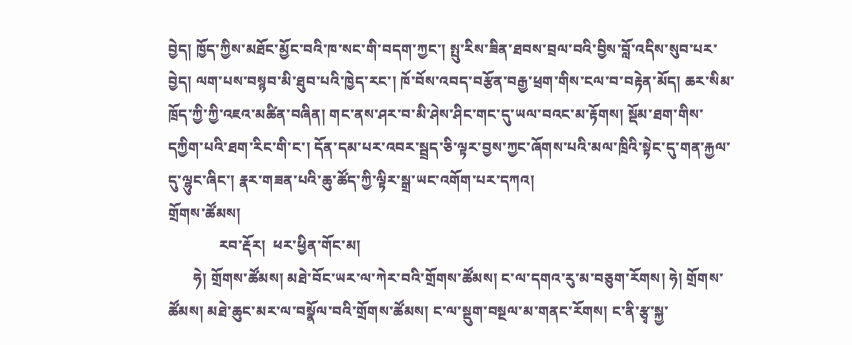བྱེད། ཁྱོད་ཀྱིས་མཐོང་མྱོང་བའི་ཁ་སང་གི་བདག་ཀྱང་། སྤུ་རིས་ཟིན་ཐབས་བྲལ་བའི་བྱིས་བློ་འདིས་སུབ་པར་བྱེད། ལག་པས་བསྙབ་མི་ཐུབ་པའི་ཁྱེད་རང་། ཁོ་བོས་འབད་བརྩོན་བརྒྱ་ཕྲག་གིས་ངལ་བ་བརྟེན་མོད། ཆར་སིམ་ཁྲོད་ཀྱི་ཀྱི་འཇའ་མཚིན་བཞིན། གང་ནས་ཤར་བ་མི་ཤེས་ཤིང་གང་དུ་ཡལ་བའང་མ་རྟོགས། སྡོམ་ཐག་གིས་དཀྱིག་པའི་ཐག་རིང་གི་ང་། དོན་དམ་པར་འབར་སྦྲད་ཅི་ལྟར་བྱས་ཀྱང་ཞོགས་པའི་མལ་ཁྲིའི་སྟེང་དུ་གན་རྐྱལ་དུ་ལྷུང་ཞིང་། རྣར་གཟན་པའི་ཆུ་ཚོད་ཀྱི་ལྟིར་སྒྲ་ཡང་འགོག་པར་དཀའ།
གྲོགས་ཚོམས།
              རབ་རྡོར།  ཕར་ཕྱིན་གོང་མ།
       ཧེ། གྲོགས་ཚོམས། མཐེ་བོང་ཡར་ལ་ཀེར་བའི་གྲོགས་ཚོམས། ང་ལ་དགའ་རུ་མ་བཅུག་རོགས། ཧེ། གྲོགས་ཚོམས། མཐེ་ཆུང་མར་ལ་བསྣོལ་བའི་གྲོགས་ཚོམས། ང་ལ་སྡུག་བསྔལ་མ་གནང་རོགས། ང་ནི་རྩྭ་སྐྱ་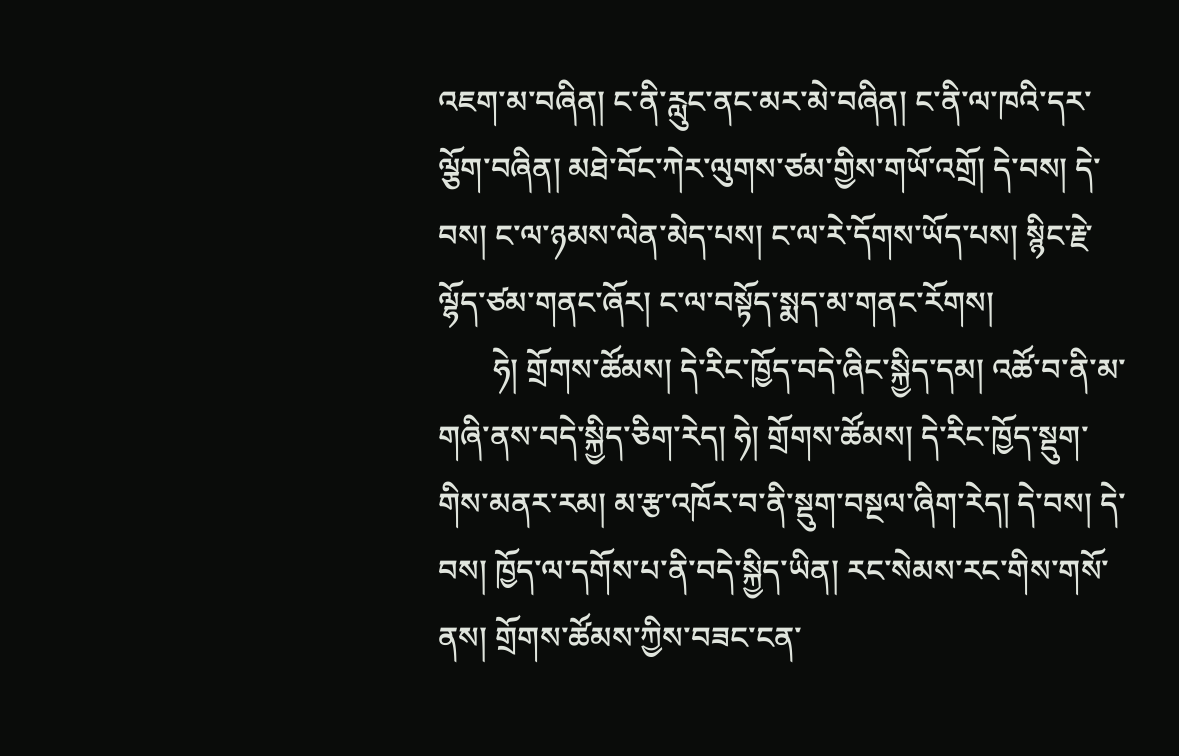འཇག་མ་བཞིན། ང་ནི་རླུང་ནང་མར་མེ་བཞིན། ང་ནི་ལ་ཁའི་དར་ལྕོག་བཞིན། མཐེ་བོང་ཀེར་ལུགས་ཙམ་གྱིས་གཡོ་འགྲོ། དེ་བས། དེ་བས། ང་ལ་ཉམས་ལེན་མེད་པས། ང་ལ་རེ་དོགས་ཡོད་པས། སྙིང་རྗེ་ལྷོད་ཙམ་གནང་ཞོར། ང་ལ་བསྟོད་སྨད་མ་གནང་རོགས།
       ཧེ། གྲོགས་ཚོམས། དེ་རིང་ཁྱོད་བདེ་ཞིང་སྐྱིད་དམ། འཚོ་བ་ནི་མ་གཞི་ནས་བདེ་སྐྱིད་ཅིག་རེད། ཧེ། གྲོགས་ཚོམས། དེ་རིང་ཁྱོད་སྡུག་གིས་མནར་རམ། མ་རྩ་འཁོར་བ་ནི་སྡུག་བསྔལ་ཞིག་རེད། དེ་བས། དེ་བས། ཁྱོད་ལ་དགོས་པ་ནི་བདེ་སྐྱིད་ཡིན། རང་སེམས་རང་གིས་གསོ་ནས། གྲོགས་ཚོམས་ཀྱིས་བཟང་ངན་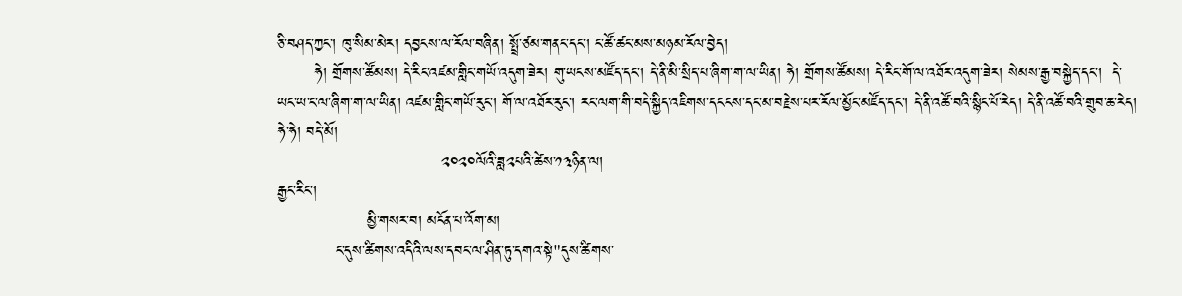ཅི་བཤད་ཀྱང་། ཁུ་སིམ་མེར། དབྱངས་ལ་རོལ་བཞིན། སྤྲོ་ཙམ་གནང་དང་། ང་ཚོ་ཚང་མས་མཉམ་རོལ་བྱེད།
       ཧེ། གྲོགས་ཚོམས། དེ་རིང་འཛམ་གླིང་གཡོ་འདུག་ཟེར། གུ་ཡངས་མཛོད་དང་། དེ་ནི་མི་སྲིད་པ་ཞིག་ག་ལ་ཡིན། ཧེ། གྲོགས་ཚོམས། དེ་རིང་གོ་ལ་འཐོར་འདུག་ཟེར། སེམས་རྒྱ་བསྐྱེད་དང་།  དེ་ཡང་ཡ་ང་ལ་ཞིག་ག་ལ་ཡིན། འཛམ་གླིང་གཡོ་རུང་། གོ་ལ་འཐོར་རུང་། རང་ལག་གི་བདེ་སྐྱིད་འཇིགས་དངངས་དང་མ་བརྗེས་པར་རོལ་མྱོང་མཛོད་དང་། དེ་ནི་འཚོ་བའི་སྙིང་པོ་རེད། དེ་ནི་འཚོ་བའི་གྲུབ་ཆ་རེད། ཧེ་ཧེ། བདེ་མོ།
                               ༢༠༢༠ལོའི་ཟླ༢པའི་ཚེས་༡༣ཉིན་ལ།
རྒྱང་རིང་།
                 མྱི་གསར་བ། མངོན་པ་འོག་མ།
           ང་དུས་ཚིགས་འདིའི་ལས་དབང་ལ་ཤིན་ཏུ་དགའ་སྟེ"དུས་ཚིགས་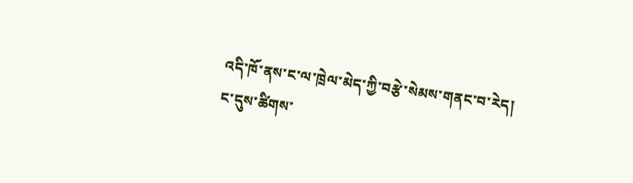འདི་ཁོ་ནས་ང་ལ་ཁྲེལ་མེད་ཀྱི་བརྩེ་སེམས་གནང་བ་རེད།   ང་དུས་ཚིགས་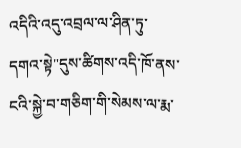འདིའི་འདུ་འབྲལ་ལ་ཤིན་ཏུ་དགའ་སྟེ"དུས་ཚིགས་འདི་ཁོ་ནས་ངའི་སྐྱེ་བ་གཅིག་གི་སེམས་ལ་རྨ་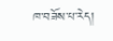ཁ་བཟོས་པ་རེད།